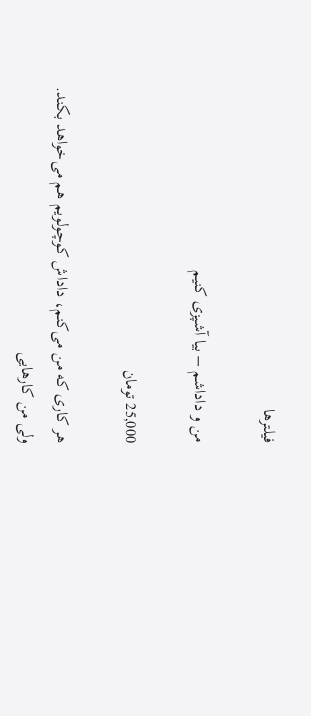فیلترها

من و داداشم – بیا آشپزی کنیم

25,000 تومان

هر کاری که من می‌کنم، داداش کوچولویم هم می‌خواهد بکند.
ولی من کارهایی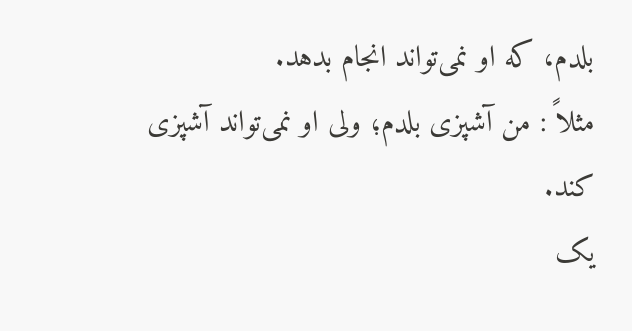بلدم،‌ که او نمی‌تواند انجام بدهد.
مثلاً : من آشپزی بلدم؛ ولی او نمی‌تواند آشپزی کند.
یک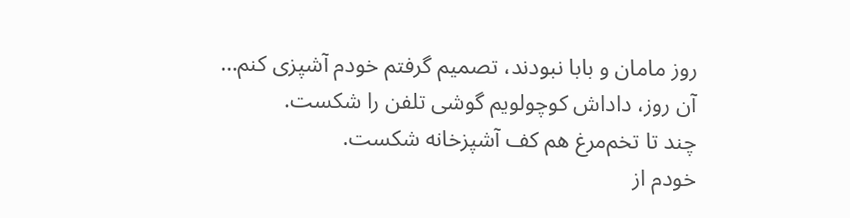روز مامان و بابا نبودند، تصمیم گرفتم خودم آشپزی کنم…
آن روز،‌ داداش کوچولویم گوشی تلفن را شکست.
چند تا تخم‌مرغ هم کف آشپزخانه شکست.
خودم از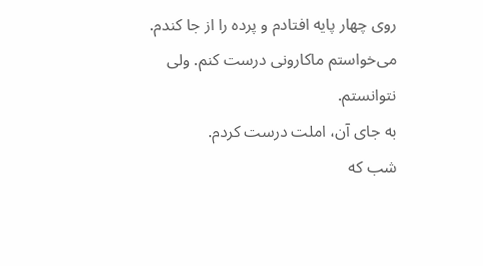روی چهار پایه افتادم و پرده را از جا کندم.
می‌خواستم ماکارونی درست کنم. ولی نتوانستم.
به جای آن،‌ املت درست کردم.
شب که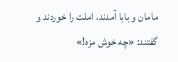مامان و بابا آمدند، املت را خوردند و گفتند: «چه خوش مزه!»